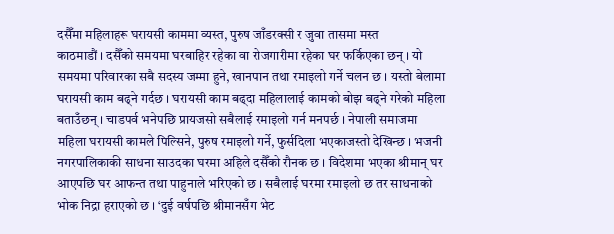दसैँमा महिलाहरू घरायसी काममा व्यस्त, पुरुष जाँडरक्सी र जुवा तासमा मस्त
काठमाडौं । दसैँको समयमा घरबाहिर रहेका वा रोजगारीमा रहेका घर फर्किएका छन् । यो समयमा परिवारका सबै सदस्य जम्मा हुने, खानपान तथा रमाइलो गर्ने चलन छ । यस्तो बेलामा घरायसी काम बढ्ने गर्दछ । घरायसी काम बढ्दा महिलालाई कामको बोझ बढ्ने गरेको महिला बताउँछन् । चाडपर्व भनेपछि प्रायजसो सबैलाई रमाइलो गर्न मनपर्छ । नेपाली समाजमा महिला घरायसी कामले पिल्सिने, पुरुष रमाइलो गर्ने, फुर्सदिला भएकाजस्तो देखिन्छ । भजनी नगरपालिकाकी साधना साउदका घरमा अहिले दसैँको रौनक छ । विदेशमा भएका श्रीमान् घर आएपछि घर आफन्त तथा पाहुनाले भरिएको छ । सबैलाई घरमा रमाइलो छ तर साधनाको भोक निद्रा हराएको छ । ‘दुई वर्षपछि श्रीमानसँग भेट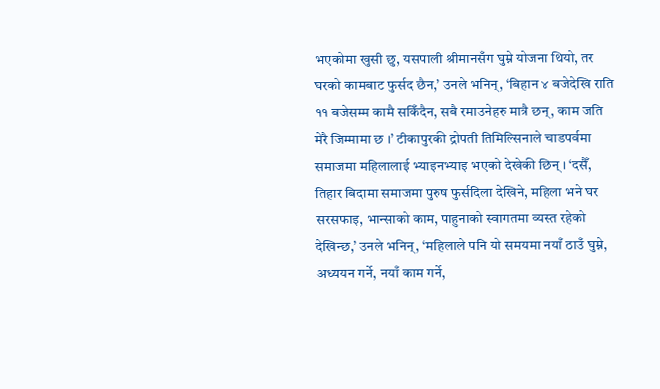भएकोमा खुसी छु, यसपाली श्रीमानसँग घुम्ने योजना थियो, तर घरको कामबाट फुर्सद छैन,’ उनले भनिन्, ‘बिहान ४ बजेदेखि राति ११ बजेसम्म कामै सकिँदैन, सबै रमाउनेहरु मात्रै छन्, काम जति मेरै जिम्मामा छ ।’ टीकापुरकी द्रोपती तिमिल्सिनाले चाडपर्वमा समाजमा महिलालाई भ्याइनभ्याइ भएको देखेकी छिन् । ‘दसैँ, तिहार बिदामा समाजमा पुरुष फुर्सदिला देखिने, महिला भने घर सरसफाइ, भान्साको काम, पाहुनाको स्वागतमा व्यस्त रहेको देखिन्छ,’ उनले भनिन्, ‘महिलाले पनि यो समयमा नयाँ ठाउँ घुम्ने, अध्ययन गर्ने, नयाँ काम गर्ने,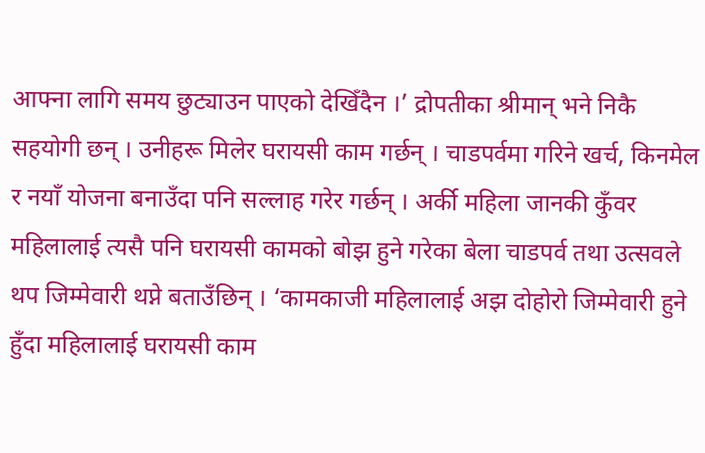आफ्ना लागि समय छुट्याउन पाएको देखिँदैन ।’ द्रोपतीका श्रीमान् भने निकै सहयोगी छन् । उनीहरू मिलेर घरायसी काम गर्छन् । चाडपर्वमा गरिने खर्च, किनमेल र नयाँ योजना बनाउँदा पनि सल्लाह गरेर गर्छन् । अर्की महिला जानकी कुँवर महिलालाई त्यसै पनि घरायसी कामको बोझ हुने गरेका बेला चाडपर्व तथा उत्सवले थप जिम्मेवारी थप्ने बताउँछिन् । ‘कामकाजी महिलालाई अझ दोहोरो जिम्मेवारी हुने हुँदा महिलालाई घरायसी काम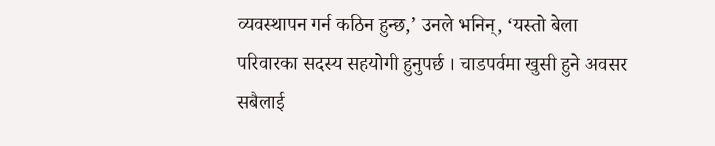व्यवस्थापन गर्न कठिन हुन्छ,’ उनले भनिन्, ‘यस्तो बेला परिवारका सदस्य सहयोगी हुनुपर्छ । चाडपर्वमा खुसी हुने अवसर सबैलाई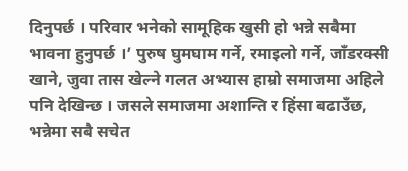दिनुपर्छ । परिवार भनेको सामूहिक खुसी हो भन्ने सबैमा भावना हुनुपर्छ ।’ पुरुष घुमघाम गर्ने, रमाइलो गर्ने, जाँडरक्सी खाने, जुवा तास खेल्ने गलत अभ्यास हाम्रो समाजमा अहिले पनि देखिन्छ । जसले समाजमा अशान्ति र हिंसा बढाउँछ, भन्नेमा सबै सचेत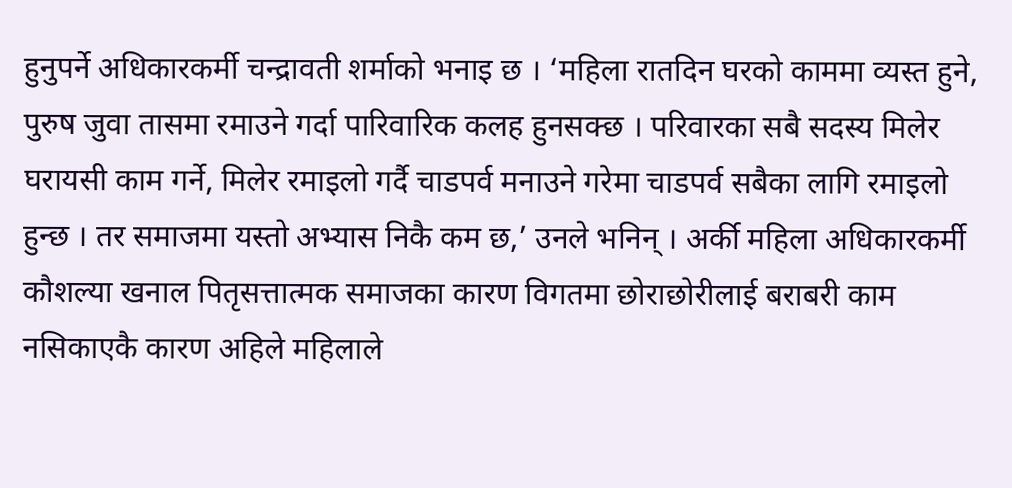हुनुपर्ने अधिकारकर्मी चन्द्रावती शर्माको भनाइ छ । ‘महिला रातदिन घरको काममा व्यस्त हुने, पुरुष जुवा तासमा रमाउने गर्दा पारिवारिक कलह हुनसक्छ । परिवारका सबै सदस्य मिलेर घरायसी काम गर्ने, मिलेर रमाइलो गर्दै चाडपर्व मनाउने गरेमा चाडपर्व सबैका लागि रमाइलो हुन्छ । तर समाजमा यस्तो अभ्यास निकै कम छ,’ उनले भनिन् । अर्की महिला अधिकारकर्मी कौशल्या खनाल पितृसत्तात्मक समाजका कारण विगतमा छोराछोरीलाई बराबरी काम नसिकाएकै कारण अहिले महिलाले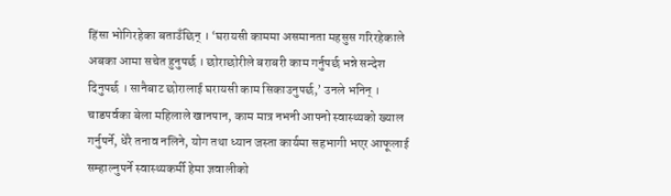हिंसा भोगिरहेका बताउँछिन् । ‘घरायसी काममा असमानता महसुस गरिरहेकाले अबका आमा सचेत हुनुपर्छ । छोराछोरीले बराबरी काम गर्नुपर्छ भन्ने सन्देश दिनुपर्छ । सानैबाट छोरालाई घरायसी काम सिकाउनुपर्छ,’ उनले भनिन् । चाडपर्वका बेला महिलाले खानपान, काम मात्र नभनी आफ्नो स्वास्थ्यको ख्याल गर्नुपर्ने, धेरै तनाव नलिने, योग तथा ध्यान जस्ता कार्यमा सहभागी भएर आफूलाई सम्हाल्नुपर्ने स्वास्थ्यकर्मी हेमा ज्ञवालीको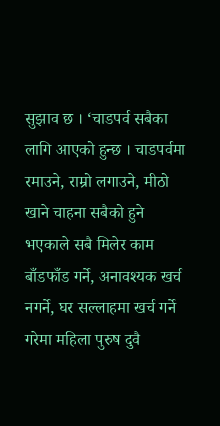सुझाव छ । ‘चाडपर्व सबैका लागि आएको हुन्छ । चाडपर्वमा रमाउने, राम्रो लगाउने, मीठो खाने चाहना सबैको हुने भएकाले सबै मिलेर काम बाँडफाँड गर्ने, अनावश्यक खर्च नगर्ने, घर सल्लाहमा खर्च गर्ने गरेमा महिला पुरुष दुवै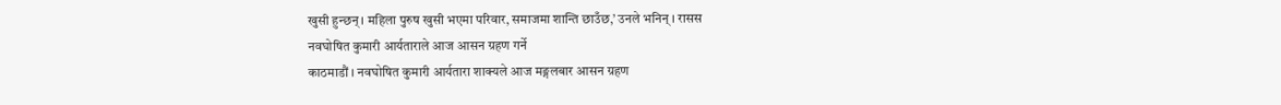खुसी हुन्छन् । महिला पुरुष खुसी भएमा परिवार, समाजमा शान्ति छाउँछ,’ उनले भनिन् । रासस
नवघोषित कुमारी आर्यताराले आज आसन ग्रहण गर्ने
काठमाडौं । नवघोषित कुमारी आर्यतारा शाक्यले आज मङ्गलबार आसन ग्रहण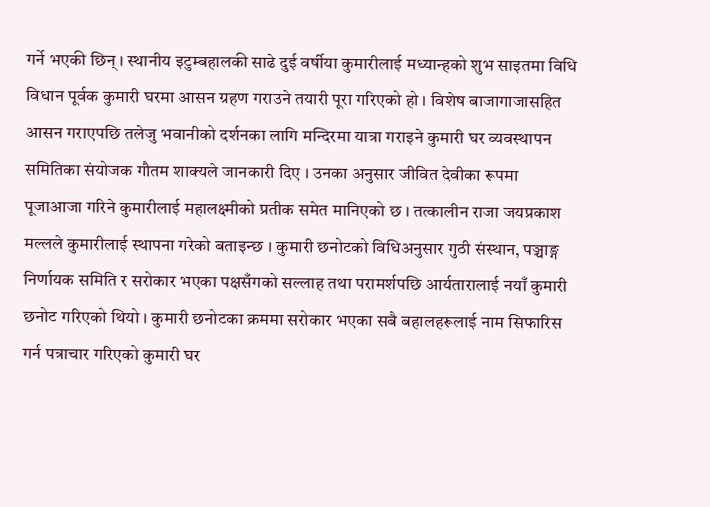गर्ने भएकी छिन् । स्थानीय इटुम्बहालकी साढे दुई वर्षीया कुमारीलाई मध्यान्हको शुभ साइतमा विधि विधान पूर्वक कुमारी घरमा आसन ग्रहण गराउने तयारी पूरा गरिएको हो । विशेष बाजागाजासहित आसन गराएपछि तलेजु भवानीको दर्शनका लागि मन्दिरमा यात्रा गराइने कुमारी घर व्यवस्थापन समितिका संयोजक गौतम शाक्यले जानकारी दिए । उनका अनुसार जीवित देवीका रूपमा पूजाआजा गरिने कुमारीलाई महालक्ष्मीको प्रतीक समेत मानिएको छ । तत्कालीन राजा जयप्रकाश मल्लले कुमारीलाई स्थापना गरेको बताइन्छ । कुमारी छनोटको विधिअनुसार गुठी संस्थान, पञ्चाङ्ग निर्णायक समिति र सरोकार भएका पक्षसँगको सल्लाह तथा परामर्शपछि आर्यतारालाई नयाँ कुमारी छनोट गरिएको थियो । कुमारी छनोटका क्रममा सरोकार भएका सबै बहालहरूलाई नाम सिफारिस गर्न पत्राचार गरिएको कुमारी घर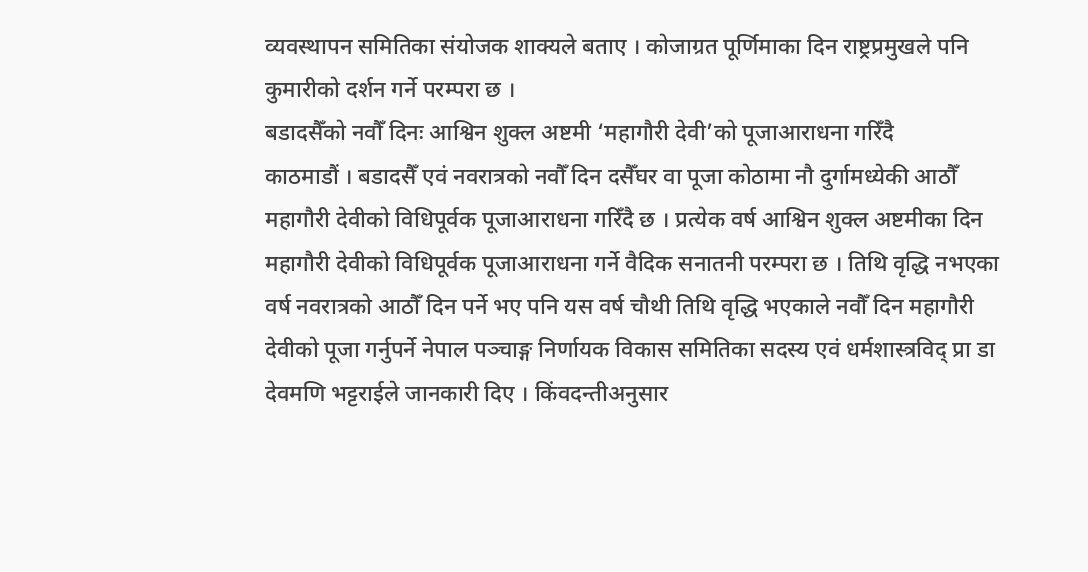व्यवस्थापन समितिका संयोजक शाक्यले बताए । कोजाग्रत पूर्णिमाका दिन राष्ट्रप्रमुखले पनि कुमारीको दर्शन गर्ने परम्परा छ ।
बडादसैँको नवौँ दिनः आश्विन शुक्ल अष्टमी ‘महागौरी देवी’को पूजाआराधना गरिँदै
काठमाडौं । बडादसैँ एवं नवरात्रको नवौँ दिन दसैँघर वा पूजा कोठामा नौ दुर्गामध्येकी आठौँ महागौरी देवीको विधिपूर्वक पूजाआराधना गरिँदै छ । प्रत्येक वर्ष आश्विन शुक्ल अष्टमीका दिन महागौरी देवीको विधिपूर्वक पूजाआराधना गर्ने वैदिक सनातनी परम्परा छ । तिथि वृद्धि नभएका वर्ष नवरात्रको आठौँ दिन पर्ने भए पनि यस वर्ष चौथी तिथि वृद्धि भएकाले नवौँ दिन महागौरी देवीको पूजा गर्नुपर्ने नेपाल पञ्चाङ्ग निर्णायक विकास समितिका सदस्य एवं धर्मशास्त्रविद् प्रा डा देवमणि भट्टराईले जानकारी दिए । किंवदन्तीअनुसार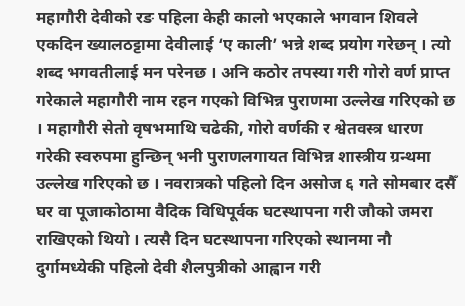महागौरी देवीको रङ पहिला केही कालो भएकाले भगवान शिवले एकदिन ख्यालठट्टामा देवीलाई ‘ए काली’ भन्ने शब्द प्रयोग गरेछन् । त्यो शब्द भगवतीलाई मन परेनछ । अनि कठोर तपस्या गरी गोरो वर्ण प्राप्त गरेकाले महागौरी नाम रहन गएको विभिन्न पुराणमा उल्लेख गरिएको छ । महागौरी सेतो वृषभमाथि चढेकी, गोरो वर्णकी र श्वेतवस्त्र धारण गरेकी स्वरुपमा हुन्छिन् भनी पुराणलगायत विभिन्न शास्त्रीय ग्रन्थमा उल्लेख गरिएको छ । नवरात्रको पहिलो दिन असोज ६ गते सोमबार दसैँ घर वा पूजाकोठामा वैदिक विधिपूर्वक घटस्थापना गरी जौको जमरा राखिएको थियो । त्यसै दिन घटस्थापना गरिएको स्थानमा नौ दुर्गामध्येकी पहिलो देवी शैलपुत्रीको आह्वान गरी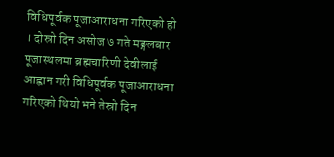विधिपूर्वक पूजाआराधना गरिएको हो । दोस्रो दिन असोज ७ गते मङ्गलबार पूजास्थलमा ब्रह्मचारिणी देवीलाई आह्वान गरी विधिपूर्वक पूजाआराधना गरिएको थियो भने तेस्रो दिन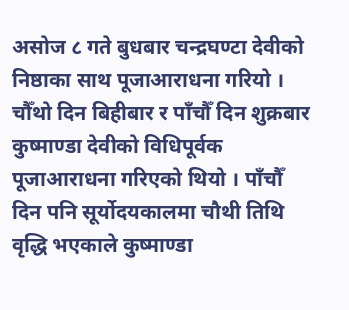असोज ८ गते बुधबार चन्द्रघण्टा देवीको निष्ठाका साथ पूजाआराधना गरियो । चौँथो दिन बिहीबार र पाँचौँ दिन शुक्रबार कुष्माण्डा देवीको विधिपूर्वक पूजाआराधना गरिएको थियो । पाँचौँ दिन पनि सूर्योदयकालमा चौथी तिथि वृद्धि भएकाले कुष्माण्डा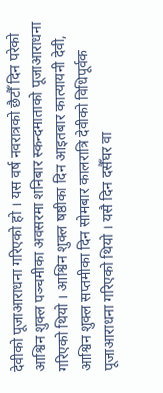देवीको पूजाआराधना गरिएको हो । यस वर्ष नवरात्रको छैटौँ दिन परेको आश्विन शुक्ल पञ्चमीका अवसरमा शनिबार स्कन्दमाताको पूजाआराधना गरिएको थियो । आश्विन शुक्ल षष्ठीका दिन आइतबार कात्यायनी देवी, आश्विन शुक्ल सप्तमीका दिन सोमबार कालरात्रि देवीको विधिपूर्वक पूजाआराधना गरिएको थियो । यसै दिन दसैँघर वा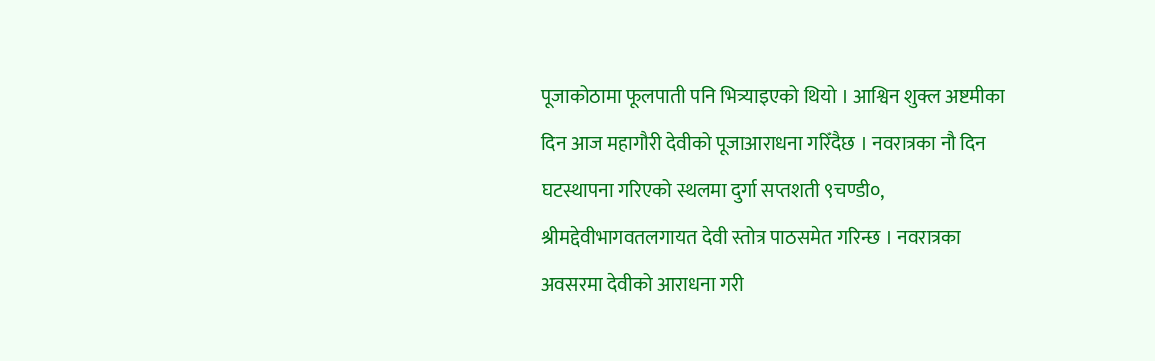पूजाकोठामा फूलपाती पनि भित्र्याइएको थियो । आश्विन शुक्ल अष्टमीका दिन आज महागौरी देवीको पूजाआराधना गरिँदैछ । नवरात्रका नौ दिन घटस्थापना गरिएको स्थलमा दुर्गा सप्तशती ९चण्डी०, श्रीमद्देवीभागवतलगायत देवी स्तोत्र पाठसमेत गरिन्छ । नवरात्रका अवसरमा देवीको आराधना गरी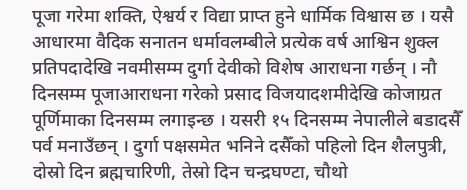पूजा गरेमा शक्ति, ऐश्वर्य र विद्या प्राप्त हुने धार्मिक विश्वास छ । यसै आधारमा वैदिक सनातन धर्मावलम्बीले प्रत्येक वर्ष आश्विन शुक्ल प्रतिपदादेखि नवमीसम्म दुर्गा देवीको विशेष आराधना गर्छन् । नौ दिनसम्म पूजाआराधना गरेको प्रसाद विजयादशमीदेखि कोजाग्रत पूर्णिमाका दिनसम्म लगाइन्छ । यसरी १५ दिनसम्म नेपालीले बडादसैँ पर्व मनाउँछन् । दुर्गा पक्षसमेत भनिने दसैँको पहिलो दिन शैलपुत्री, दोस्रो दिन ब्रह्मचारिणी, तेस्रो दिन चन्द्रघण्टा, चौथो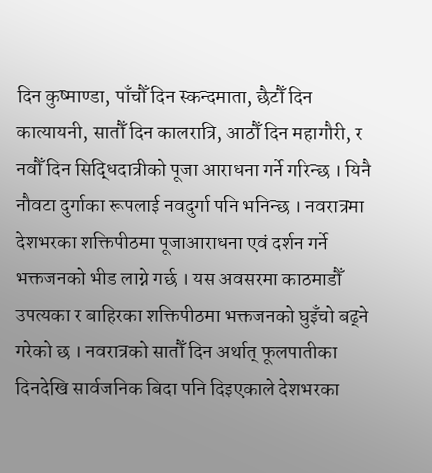दिन कुष्माण्डा, पाँचौँ दिन स्कन्दमाता, छैटौँ दिन कात्यायनी, सातौँ दिन कालरात्रि, आठौँ दिन महागौरी, र नवौँ दिन सिद्धिदात्रीको पूजा आराधना गर्ने गरिन्छ । यिनै नौवटा दुर्गाका रूपलाई नवदुर्गा पनि भनिन्छ । नवरात्रमा देशभरका शक्तिपीठमा पूजाआराधना एवं दर्शन गर्ने भक्तजनको भीड लाग्ने गर्छ । यस अवसरमा काठमाडौँ उपत्यका र बाहिरका शक्तिपीठमा भक्तजनको घुइँचो बढ्ने गरेको छ । नवरात्रको सातौँ दिन अर्थात् फूलपातीका दिनदेखि सार्वजनिक बिदा पनि दिइएकाले देशभरका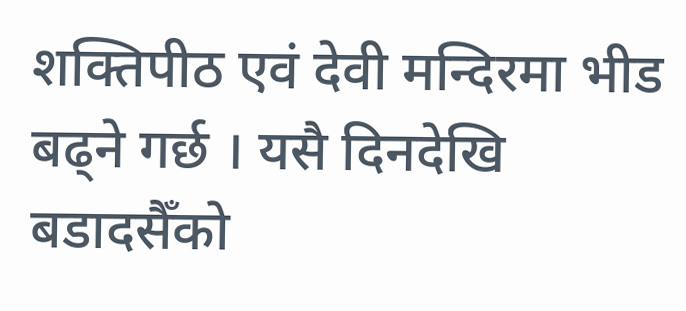शक्तिपीठ एवं देवी मन्दिरमा भीड बढ्ने गर्छ । यसै दिनदेखि बडादसैँको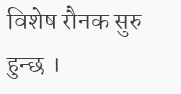विशेष रौनक सुरु हुन्छ ।